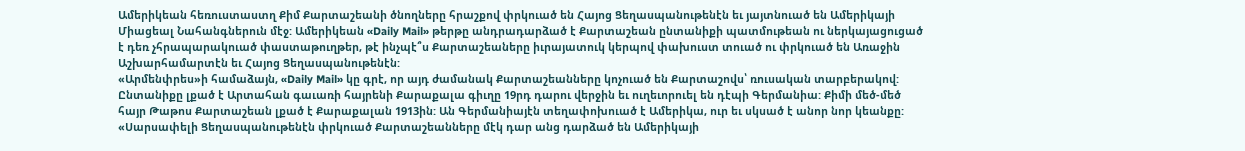Ամերիկեան հեռուստաստղ Քիմ Քարտաշեանի ծնողները հրաշքով փրկուած են Հայոց Ցեղասպանութենէն եւ յայտնուած են Ամերիկայի Միացեալ Նահանգներուն մէջ: Ամերիկեան «Daily Mail» թերթը անդրադարձած է Քարտաշեան ընտանիքի պատմութեան ու ներկայացուցած է դեռ չհրապարակուած փաստաթուղթեր, թէ ինչպէ՞ս Քարտաշեաները իւրայատուկ կերպով փախուստ տուած ու փրկուած են Առաջին Աշխարհամարտէն եւ Հայոց Ցեղասպանութենէն:
«Արմենփրես»ի համաձայն, «Daily Mail» կը գրէ, որ այդ ժամանակ Քարտաշեանները կոչուած են Քարտաշովս՝ ռուսական տարբերակով: Ընտանիքը լքած է Արտահան գաւառի հայրենի Քարաքալա գիւղը 19րդ դարու վերջին եւ ուղեւորուել են դէպի Գերմանիա: Քիմի մեծ-մեծ հայր Թաթոս Քարտաշեան լքած է Քարաքալան 1913ին: Ան Գերմանիայէն տեղափոխուած է Ամերիկա, ուր եւ սկսած է անոր նոր կեանքը:
«Սարսափելի Ցեղասպանութենէն փրկուած Քարտաշեանները մէկ դար անց դարձած են Ամերիկայի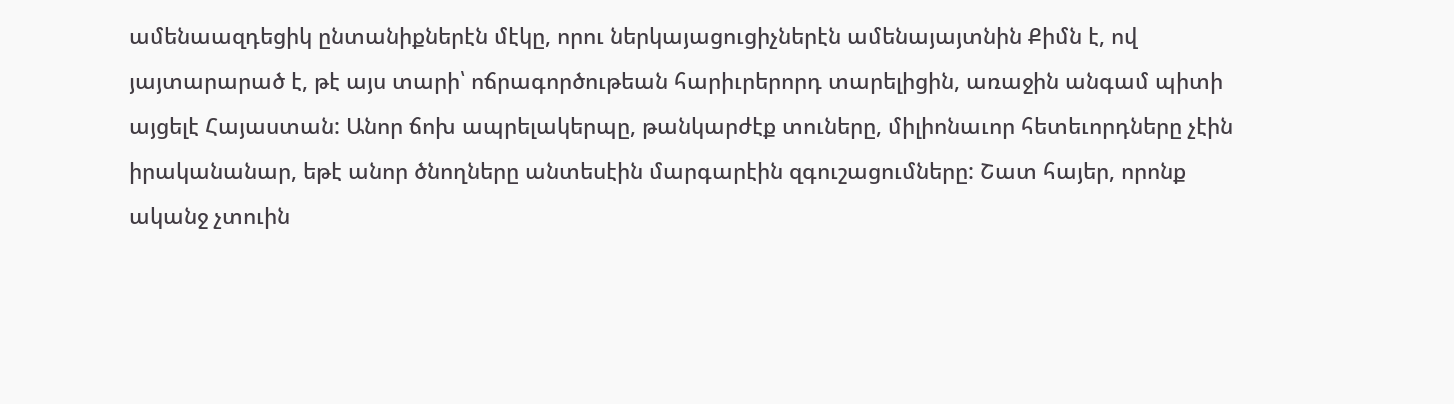ամենաազդեցիկ ընտանիքներէն մէկը, որու ներկայացուցիչներէն ամենայայտնին Քիմն է, ով յայտարարած է, թէ այս տարի՝ ոճրագործութեան հարիւրերորդ տարելիցին, առաջին անգամ պիտի այցելէ Հայաստան: Անոր ճոխ ապրելակերպը, թանկարժէք տուները, միլիոնաւոր հետեւորդները չէին իրականանար, եթէ անոր ծնողները անտեսէին մարգարէին զգուշացումները: Շատ հայեր, որոնք ականջ չտուին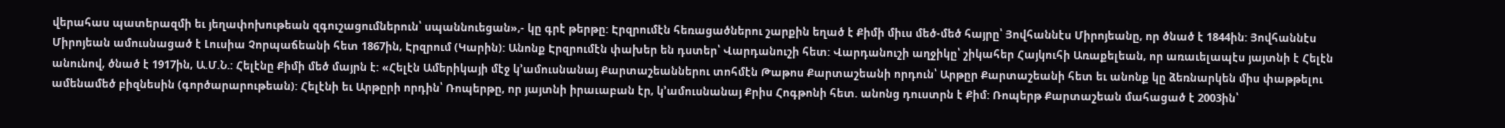վերահաս պատերազմի եւ յեղափոխութեան զգուշացումներուն՝ սպաննուեցան»,- կը գրէ թերթը: Էրզրումէն հեռացածներու շարքին եղած է Քիմի միւս մեծ-մեծ հայրը՝ Յովհաննէս Միրոյեանը, որ ծնած է 1844ին: Յովհաննէս Միրոյեան ամուսնացած է Լուսիա Չորպաճեանի հետ 1867ին, Էրզրում (Կարին): Անոնք Էրզրումէն փախեր են դստեր՝ Վարդանուշի հետ: Վարդանուշի աղջիկը՝ շիկահեր Հայկուհի Առաքելեան, որ առաւելապէս յայտնի է Հելէն անունով, ծնած է 1917ին, Ա.Մ.Ն.: Հելէնը Քիմի մեծ մայրն է: «Հելէն Ամերիկայի մէջ կ’ամուսնանայ Քարտաշեաններու տոհմէն Թաթոս Քարտաշեանի որդուն՝ Արթըր Քարտաշեանի հետ եւ անոնք կը ձեռնարկեն միս փաթթելու ամենամեծ բիզնեսին (գործարարութեան): Հելէնի եւ Արթըրի որդին՝ Ռոպերթը, որ յայտնի իրաւաբան էր, կ’ամուսնանայ Քրիս Հոգթոնի հետ. անոնց դուստրն է Քիմ: Ռոպերթ Քարտաշեան մահացած է 2003ին՝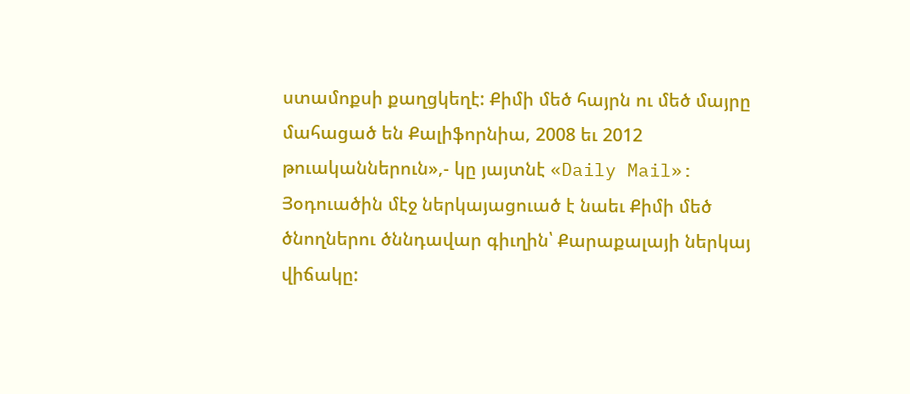ստամոքսի քաղցկեղէ: Քիմի մեծ հայրն ու մեծ մայրը մահացած են Քալիֆորնիա, 2008 եւ 2012 թուականներուն»,- կը յայտնէ «Daily Mail»:
Յօդուածին մէջ ներկայացուած է նաեւ Քիմի մեծ ծնողներու ծննդավար գիւղին՝ Քարաքալայի ներկայ վիճակը: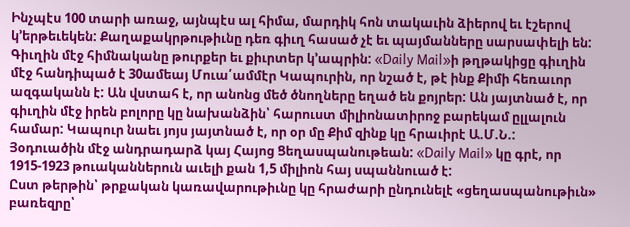Ինչպէս 100 տարի առաջ, այնպէս ալ հիմա, մարդիկ հոն տակաւին ձիերով եւ էշերով կ’երթեւեկեն: Քաղաքակրթութիւնը դեռ գիւղ հասած չէ եւ պայմանները սարսափելի են: Գիւղին մէջ հիմնականը թուրքեր եւ քիւրտեր կ’ապրին: «Daily Mail»ի թղթակիցը գիւղին մէջ հանդիպած է 30ամեայ Մուա՛ամմէր Կապուրին, որ նշած է, թէ ինք Քիմի հեռաւոր ազգականն է: Ան վստահ է, որ անոնց մեծ ծնողները եղած են քոյրեր: Ան յայտնած է, որ գիւղին մէջ իրեն բոլորը կը նախանձին՝ հարուստ միլիոնատիրոջ բարեկամ ըլլալուն համար: Կապուր նաեւ յոյս յայտնած է, որ օր մը Քիմ զինք կը հրաւիրէ Ա.Մ.Ն.:
Յօդուածին մէջ անդրադարձ կայ Հայոց Ցեղասպանութեան: «Daily Mail» կը գրէ, որ 1915-1923 թուականներուն աւելի քան 1,5 միլիոն հայ սպաննուած է:
Ըստ թերթին՝ թրքական կառավարութիւնը կը հրաժարի ընդունելէ «ցեղասպանութիւն» բառեզրը՝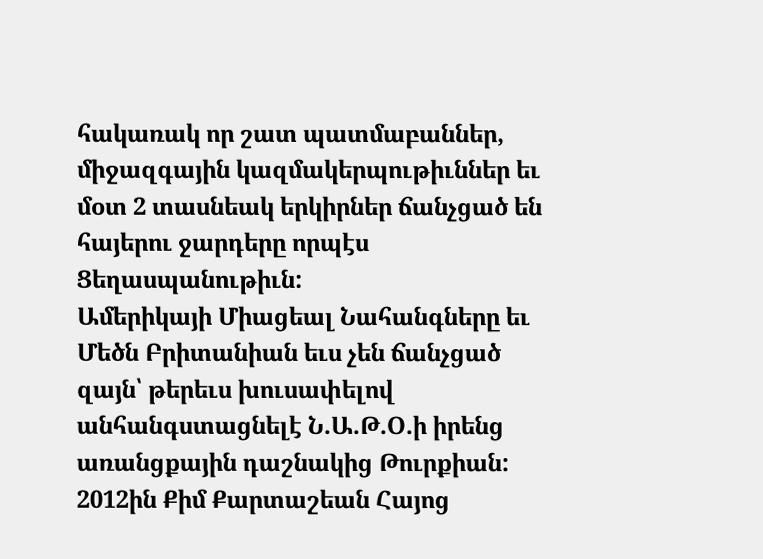հակառակ որ շատ պատմաբաններ, միջազգային կազմակերպութիւններ եւ մօտ 2 տասնեակ երկիրներ ճանչցած են հայերու ջարդերը որպէս Ցեղասպանութիւն:
Ամերիկայի Միացեալ Նահանգները եւ Մեծն Բրիտանիան եւս չեն ճանչցած զայն՝ թերեւս խուսափելով անհանգստացնելէ Ն.Ա.Թ.Օ.ի իրենց առանցքային դաշնակից Թուրքիան: 2012ին Քիմ Քարտաշեան Հայոց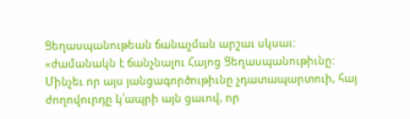Ցեղասպանութեան ճանաչման արշաւ սկսաւ: «ժամանակն է ճանչնալու Հայոց Ցեղասպանութիւնը: Մինչեւ որ այս յանցագործութիւնը չդատապարտուի, հայ ժողովուրդը կ՛ապրի այն ցաւով, որ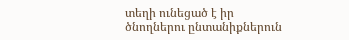տեղի ունեցած է իր ծնողներու ընտանիքներուն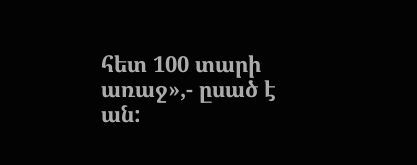հետ 100 տարի առաջ»,- ըսած է ան: